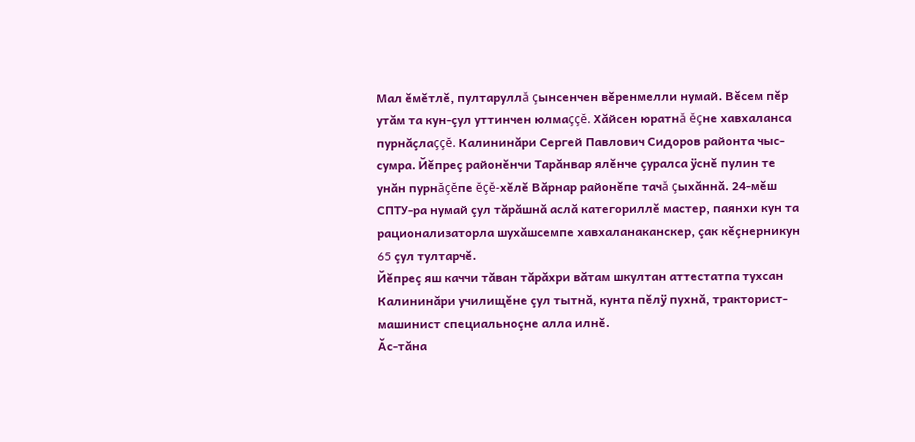Мал ĕмĕтлĕ, пултаруллă çынсенчен вĕренмелли нумай. Вĕсем пĕр утăм та кун-çул уттинчен юлмаççĕ. Хăйсен юратнă ĕçне хавхаланса пурнăçлаççĕ. Калининăри Сергей Павлович Сидоров районта чыс-сумра. Йĕпреç районĕнчи Тарăнвар ялĕнче çуралса ÿснĕ пулин те унăн пурнăçĕпе ĕçĕ-хĕлĕ Вăрнар районĕпе тачă çыхăннă. 24-мĕш СПТУ-ра нумай çул тăрăшнă аслă категориллĕ мастер, паянхи кун та рационализаторла шухăшсемпе хавхаланаканскер, çак кĕçнерникун 65 çул тултарчĕ.
Йĕпреç яш каччи тăван тăрăхри вăтам шкултан аттестатпа тухсан Калининăри училищĕне çул тытнă, кунта пĕлÿ пухнă, тракторист-машинист специальноçне алла илнĕ.
Ăс-тăна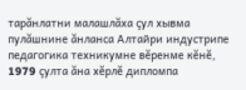тарăнлатни малашлăха çул хывма пулăшнине ăнланса Алтайри индустрипе педагогика техникумне вĕренме кĕнĕ, 1979 çулта ăна хĕрлĕ дипломпа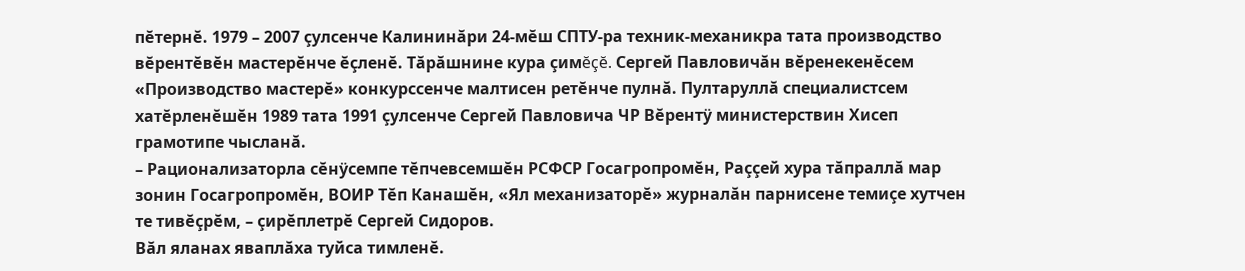пĕтернĕ. 1979 – 2007 çулсенче Калининăри 24-мĕш СПТУ-ра техник-механикра тата производство вĕрентĕвĕн мастерĕнче ĕçленĕ. Тăрăшнине кура çимĕçĕ. Сергей Павловичăн вĕренекенĕсем «Производство мастерĕ» конкурссенче малтисен ретĕнче пулнă. Пултаруллă специалистсем хатĕрленĕшĕн 1989 тата 1991 çулсенче Сергей Павловича ЧР Вĕрентÿ министерствин Хисеп грамотипе чысланă.
– Рационализаторла сĕнÿсемпе тĕпчевсемшĕн РСФСР Госагропромĕн, Раççей хура тăпраллă мар зонин Госагропромĕн, ВОИР Тĕп Канашĕн, «Ял механизаторĕ» журналăн парнисене темиçе хутчен те тивĕçрĕм, – çирĕплетрĕ Сергей Сидоров.
Вăл яланах яваплăха туйса тимленĕ.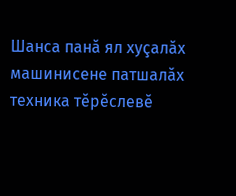Шанса панă ял хуçалăх машинисене патшалăх техника тĕрĕслевĕ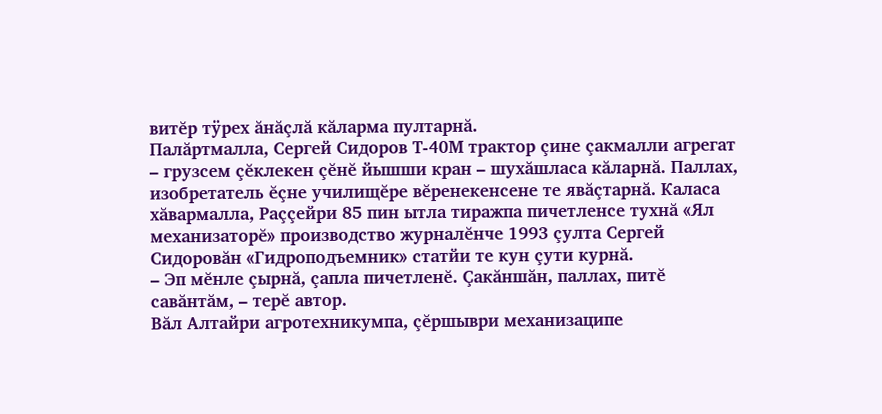витĕр тÿрех ăнăçлă кăларма пултарнă.
Палăртмалла, Сергей Сидоров Т-40М трактор çине çакмалли агрегат – грузсем çĕклекен çĕнĕ йышши кран – шухăшласа кăларнă. Паллах, изобретатель ĕçне училищĕре вĕренекенсене те явăçтарнă. Каласа хăвармалла, Раççейри 85 пин ытла тиражпа пичетленсе тухнă «Ял механизаторĕ» производство журналĕнче 1993 çулта Сергей Сидоровăн «Гидроподъемник» статйи те кун çути курнă.
– Эп мĕнле çырнă, çапла пичетленĕ. Çакăншăн, паллах, питĕ савăнтăм, – терĕ автор.
Вăл Алтайри агротехникумпа, çĕршыври механизаципе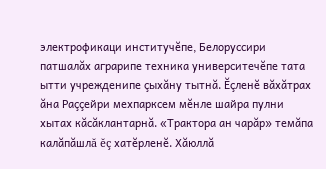электрофикаци институчĕпе, Белоруссири патшалăх аграрипе техника университечĕпе тата ытти учрежденипе çыхăну тытнă. Ĕçленĕ вăхăтрах ăна Раççейри мехпарксем мĕнле шайра пулни хытах кăсăклантарнă. «Трактора ан чарăр» темăпа калăпăшлă ĕç хатĕрленĕ. Хăюллă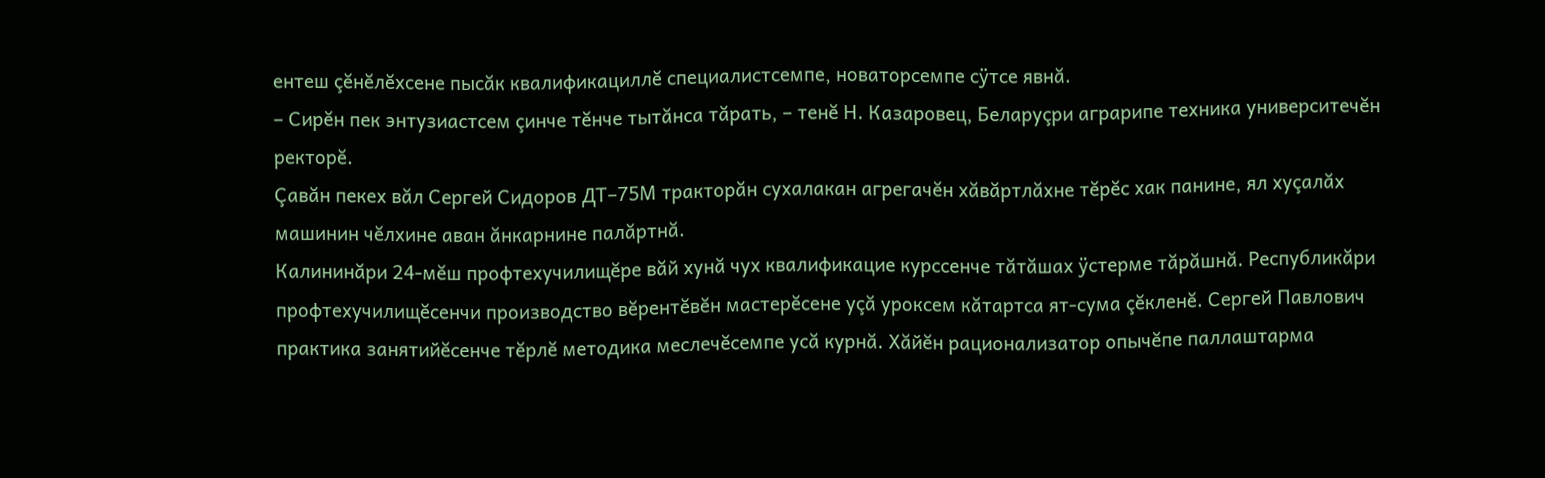ентеш çĕнĕлĕхсене пысăк квалификациллĕ специалистсемпе, новаторсемпе сÿтсе явнă.
– Сирĕн пек энтузиастсем çинче тĕнче тытăнса тăрать, – тенĕ Н. Казаровец, Беларуçри аграрипе техника университечĕн ректорĕ.
Çавăн пекех вăл Сергей Сидоров ДТ–75М тракторăн сухалакан агрегачĕн хăвăртлăхне тĕрĕс хак панине, ял хуçалăх машинин чĕлхине аван ăнкарнине палăртнă.
Калининăри 24-мĕш профтехучилищĕре вăй хунă чух квалификацие курссенче тăтăшах ÿстерме тăрăшнă. Республикăри профтехучилищĕсенчи производство вĕрентĕвĕн мастерĕсене уçă уроксем кăтартса ят-сума çĕкленĕ. Сергей Павлович практика занятийĕсенче тĕрлĕ методика меслечĕсемпе усă курнă. Хăйĕн рационализатор опычĕпе паллаштарма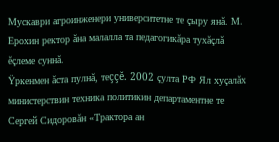Мускаври агроинженери университетне те çыру янă. М. Ерохин ректор ăна малалла та педагогикăра тухăçлă ĕçлеме суннă.
Ÿркенмен ăста пулнă, теççĕ. 2002 çулта РФ Ял хуçалăх министерствин техника политикин департаментне те Сергей Сидоровăн «Трактора ан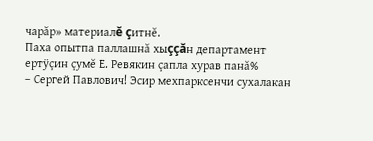чарăр» материалĕ çитнĕ.
Паха опытпа паллашнă хыççăн департамент ертÿçин çумĕ Е. Ревякин çапла хурав панă%
– Сергей Павлович! Эсир мехпарксенчи сухалакан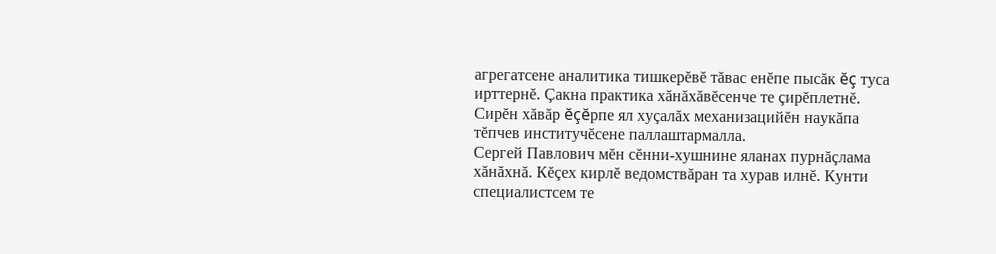агрегатсене аналитика тишкерĕвĕ тăвас енĕпе пысăк ĕç туса ирттернĕ. Çакна практика хăнăхăвĕсенче те çирĕплетнĕ. Сирĕн хăвăр ĕçĕрпе ял хуçалăх механизацийĕн наукăпа тĕпчев институчĕсене паллаштармалла.
Сергей Павлович мĕн сĕнни-хушнине яланах пурнăçлама хăнăхнă. Кĕçех кирлĕ ведомствăран та хурав илнĕ. Кунти специалистсем те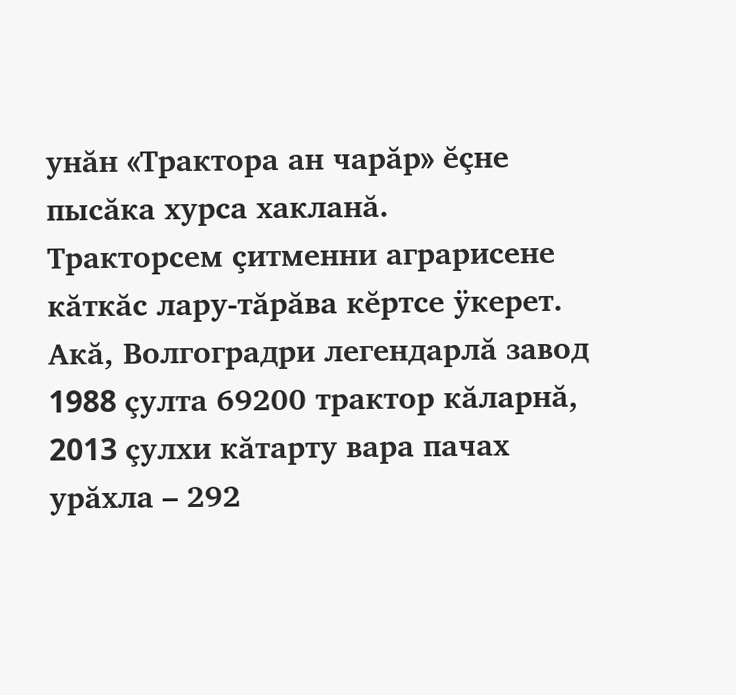унăн «Трактора ан чарăр» ĕçне пысăка хурса хакланă.
Тракторсем çитменни аграрисене кăткăс лару-тăрăва кĕртсе ÿкерет. Акă, Волгоградри легендарлă завод 1988 çулта 69200 трактор кăларнă, 2013 çулхи кăтарту вара пачах урăхла – 292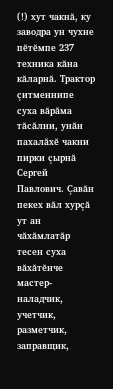(!) хут чакнă, ку заводра ун чухне пĕтĕмпе 237 техника кăна кăларнă. Трактор çитменнипе суха вăрăма тăсăлни, унăн пахалăхĕ чакни пирки çырнă Сергей Павлович. Çавăн пекех вăл хурçă ут ан чăхăмлатăр тесен суха вăхăтĕнче мастер-наладчик, учетчик, разметчик, заправщик,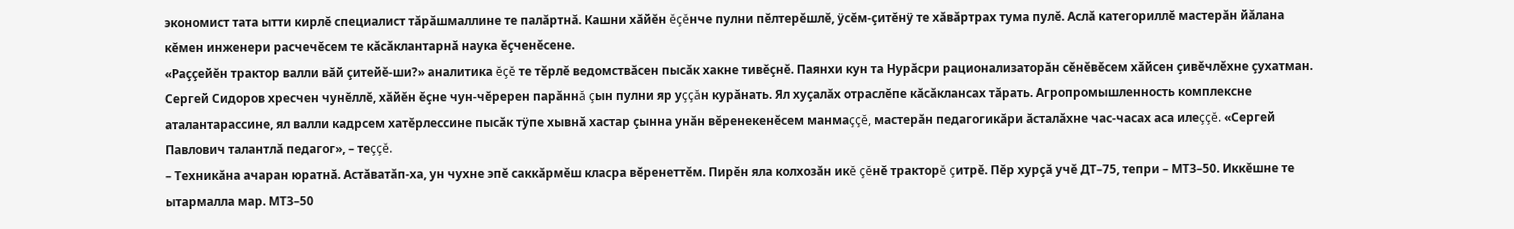экономист тата ытти кирлĕ специалист тăрăшмаллине те палăртнă. Кашни хăйĕн ĕçĕнче пулни пĕлтерĕшлĕ, ÿсĕм-çитĕнÿ те хăвăртрах тума пулĕ. Аслă категориллĕ мастерăн йăлана кĕмен инженери расчечĕсем те кăсăклантарнă наука ĕçченĕсене.
«Раççейĕн трактор валли вăй çитейĕ-ши?» аналитика ĕçĕ те тĕрлĕ ведомствăсен пысăк хакне тивĕçнĕ. Паянхи кун та Нурăсри рационализаторăн сĕнĕвĕсем хăйсен çивĕчлĕхне çухатман.
Сергей Сидоров хресчен чунĕллĕ, хăйĕн ĕçне чун-чĕререн парăннă çын пулни яр уççăн курăнать. Ял хуçалăх отраслĕпе кăсăклансах тăрать. Агропромышленность комплексне аталантарассине, ял валли кадрсем хатĕрлессине пысăк тÿпе хывнă хастар çынна унăн вĕренекенĕсем манмаççĕ, мастерăн педагогикăри ăсталăхне час-часах аса илеççĕ. «Сергей Павлович талантлă педагог», – теççĕ.
– Техникăна ачаран юратнă. Астăватăп-ха, ун чухне эпĕ саккăрмĕш класра вĕренеттĕм. Пирĕн яла колхозăн икĕ çĕнĕ тракторĕ çитрĕ. Пĕр хурçă учĕ ДТ–75, тепри – МТЗ–50. Иккĕшне те ытармалла мар. МТЗ–50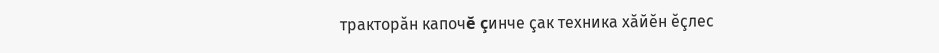тракторăн капочĕ çинче çак техника хăйĕн ĕçлес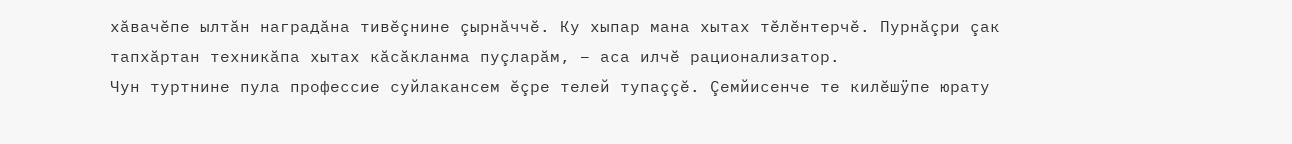хăвачĕпе ылтăн наградăна тивĕçнине çырнăччĕ. Ку хыпар мана хытах тĕлĕнтерчĕ. Пурнăçри çак тапхăртан техникăпа хытах кăсăкланма пуçларăм, – аса илчĕ рационализатор.
Чун туртнине пула профессие суйлакансем ĕçре телей тупаççĕ. Çемйисенче те килĕшÿпе юрату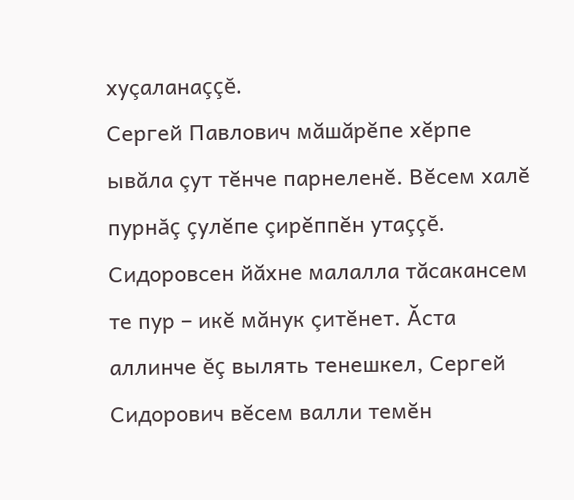хуçаланаççĕ.
Сергей Павлович мăшăрĕпе хĕрпе ывăла çут тĕнче парнеленĕ. Вĕсем халĕ пурнăç çулĕпе çирĕппĕн утаççĕ. Сидоровсен йăхне малалла тăсакансем те пур – икĕ мăнук çитĕнет. Ăста аллинче ĕç вылять тенешкел, Сергей Сидорович вĕсем валли темĕн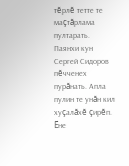тĕрлĕ тетте те маçтăрлама пултарать.
Паянхи кун Сергей Сидоров пĕчченех пурăнать. Апла пулин те унăн кил хуçалăхĕ çирĕп. Ĕне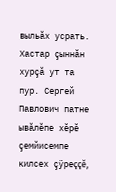выльăх усрать. Хастар çыннăн хурçă ут та пур. Сергей Павлович патне ывăлĕпе хĕрĕ çемйисемпе килсех çÿреççĕ,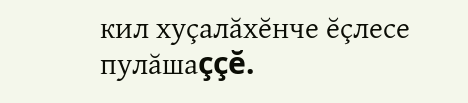кил хуçалăхĕнче ĕçлесе пулăшаççĕ.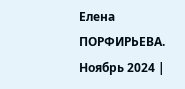Елена ПОРФИРЬЕВА.
Ноябрь 2024 |